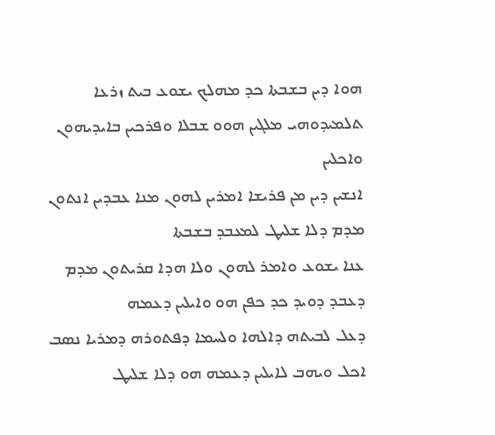ܗܘܐ ܕܝܢ ܒܫܒܬܐ ܟܕ ܡܗܠܟ ܝܫܘܥ ܒܝܬ ܙܪܥܐ ܬܠܡܝܕܘܗܝ ܡܠܓܝܢ ܗܘܘ ܫܒܠܐ ܘܦܪܟܝܢ ܒܐܝܕܝܗܘܢ ܘܐܟܠܝܢ
ܐܢܫܝܢ ܕܝܢ ܡܢ ܦܪܝܫܐ ܐܡܪܝܢ ܠܗܘܢ ܡܢܐ ܥܒܕܝܢ ܐܢܬܘܢ ܡܕܡ ܕܠܐ ܫܠܝܛ ܠܡܥܒܕ ܒܫܒܬܐ
ܥܢܐ ܝܫܘܥ ܘܐܡܪ ܠܗܘܢ ܘܠܐ ܗܕܐ ܩܪܝܬܘܢ ܡܕܡ ܕܥܒܕ ܕܘܝܕ ܟܕ ܟܦܢ ܗܘ ܘܐܝܠܝܢ ܕܥܡܗ
ܕܥܠ ܠܒܝܬܗ ܕܐܠܗܐ ܘܠܚܡܐ ܕܦܬܘܪܗ ܕܡܪܝܐ ܢܤܒ ܐܟܠ ܘܝܗܒ ܠܐܝܠܝܢ ܕܥܡܗ ܗܘ ܕܠܐ ܫܠܝܛ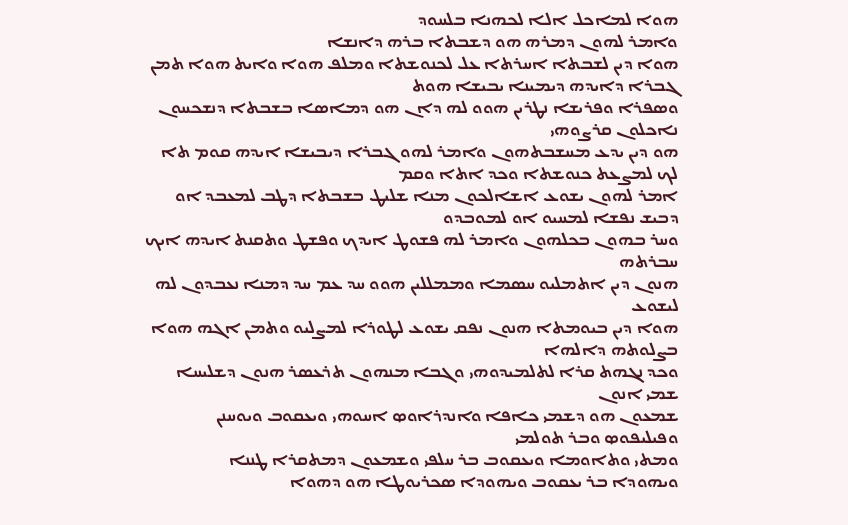ܗܘܐ ܠܡܐܟܠ ܐܠܐ ܠܟܗܢܐ ܒܠܚܘܕ
ܘܐܡܪ ܠܗܘܢ ܕܡܪܗ ܗܘ ܕܫܒܬܐ ܒܪܗ ܕܐܢܫܐ
ܗܘܐ ܕܝܢ ܠܫܒܬܐ ܐܚܪܬܐ ܥܠ ܠܟܢܘܫܬܐ ܘܡܠܦ ܗܘܐ ܘܐܝܬ ܗܘܐ ܬܡܢ ܓܒܪܐ ܕܐܝܕܗ ܕܝܡܝܢܐ ܝܒܝܫܐ ܗܘܬ
ܘܤܦܪܐ ܘܦܪܝܫܐ ܢܛܪܝܢ ܗܘܘ ܠܗ ܕܐܢ ܗܘ ܕܡܐܤܐ ܒܫܒܬܐ ܕܢܫܟܚܘܢ ܢܐܟܠܘܢ ܩܪܨܘܗܝ
ܗܘ ܕܝܢ ܝܕܥ ܡܚܫܒܬܗܘܢ ܘܐܡܪ ܠܗܘ ܓܒܪܐ ܕܝܒܝܫܐ ܐܝܕܗ ܩܘܡ ܬܐ ܠܟ ܠܡܨܥܬ ܟܢܘܫܬܐ ܘܟܕ ܐܬܐ ܘܩܡ
ܐܡܪ ܠܗܘܢ ܝܫܘܥ ܐܫܐܠܟܘܢ ܡܢܐ ܫܠܝܛ ܒܫܒܬܐ ܕܛܒ ܠܡܥܒܕ ܐܘ ܕܒܝܫ ܢܦܫܐ ܠܡܚܝܘ ܐܘ ܠܡܘܒܕܘ
ܘܚܪ ܒܗܘܢ ܒܟܠܗܘܢ ܘܐܡܪ ܠܗ ܦܫܘܛ ܐܝܕܟ ܘܦܫܛ ܘܬܩܢܬ ܐܝܕܗ ܐܝܟ ܚܒܪܬܗ
ܗܢܘܢ ܕܝܢ ܐܬܡܠܝܘ ܚܤܡܐ ܘܡܡܠܠܝܢ ܗܘܘ ܚܕ ܥܡ ܚܕ ܕܡܢܐ ܢܥܒܕܘܢ ܠܗ ܠܝܫܘܥ
ܗܘܐ ܕܝܢ ܒܝܘܡܬܐ ܗܢܘܢ ܢܦܩ ܝܫܘܥ ܠܛܘܪܐ ܠܡܨܠܝܘ ܘܬܡܢ ܐܓܗ ܗܘܐ ܒܨܠܘܬܗ ܕܐܠܗܐ
ܘܟܕ ܢܓܗܬ ܩܪܐ ܠܬܠܡܝܕܘܗܝ ܘܓܒܐ ܡܢܗܘܢ ܬܪܥܤܪ ܗܢܘܢ ܕܫܠܝܚܐ ܫܡܝ ܐܢܘܢ
ܫܡܥܘܢ ܗܘ ܕܫܡܝ ܟܐܦܐ ܘܐܢܕܪܐܘܤ ܐܚܘܗܝ ܘܝܥܩܘܒ ܘܝܘܚܢܢ ܘܦܝܠܝܦܘܤ ܘܒܪ ܬܘܠܡܝ
ܘܡܬܝ ܘܬܐܘܡܐ ܘܝܥܩܘܒ ܒܪ ܚܠܦܝ ܘܫܡܥܘܢ ܕܡܬܩܪܐ ܛܢܢܐ
ܘܝܗܘܕܐ ܒܪ ܝܥܩܘܒ ܘܝܗܘܕܐ ܤܟܪܝܘܛܐ ܗܘ ܕܗܘܐ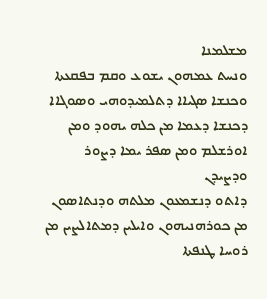ܡܫܠܡܢܐ
ܘܢܚܬ ܥܡܗܘܢ ܝܫܘܥ ܘܩܡ ܒܦܩܥܬܐ ܘܟܢܫܐ ܤܓܝܐܐ ܕܬܠܡܝܕܘܗܝ ܘܤܘܓܐܐ ܕܟܢܫܐ ܕܥܡܐ ܡܢ ܟܠܗ ܝܗܘܕ ܘܡܢ ܐܘܪܫܠܡ ܘܡܢ ܤܦܪ ܝܡܐ ܕܨܘܪ ܘܕܨܝܕܢ
ܕܐܬܘ ܕܢܫܡܥܘܢ ܡܠܬܗ ܘܕܢܬܐܤܘܢ ܡܢ ܟܘܪܗܢܝܗܘܢ ܘܐܝܠܝܢ ܕܡܬܐܠܨܝܢ ܡܢ ܪܘܚܐ ܛܢܦܬܐ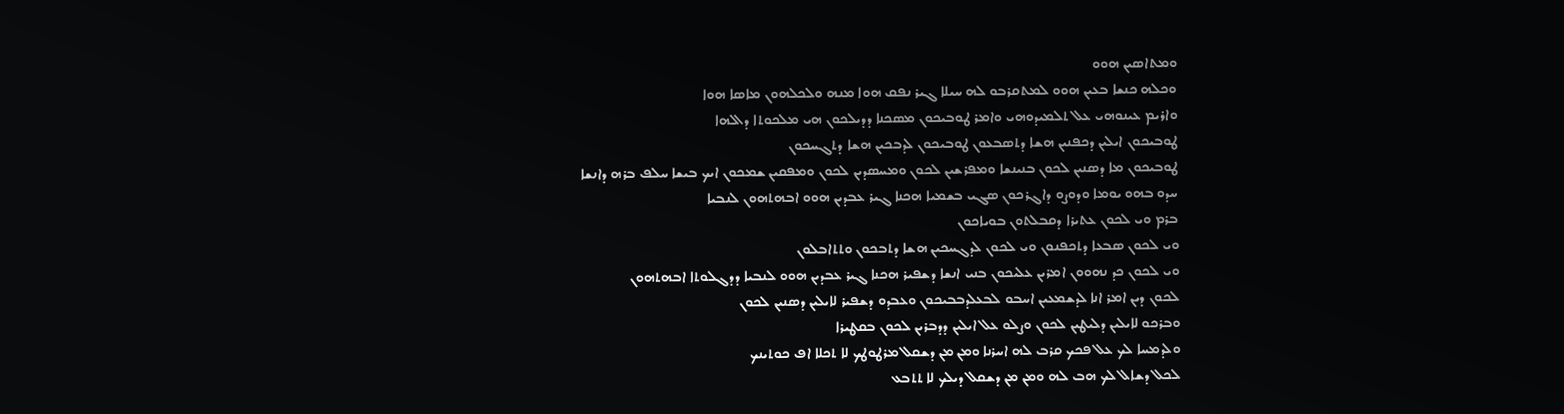ܘܡܬܐܤܝܢ ܗܘܘ
ܘܟܠܗ ܟܢܫܐ ܒܥܝܢ ܗܘܘ ܠܡܬܩܪܒܘ ܠܗ ܚܝܠܐ ܓܝܪ ܢܦܩ ܗܘܐ ܡܢܗ ܘܠܟܠܗܘܢ ܡܐܤܐ ܗܘܐ
ܘܐܪܝܡ ܥܝܢܘܗܝ ܥܠ ܬܠܡܝܕܘܗܝ ܘܐܡܪ ܛܘܒܝܟܘܢ ܡܤܟܢܐ ܕܕܝܠܟܘܢ ܗܝ ܡܠܟܘܬܐ ܕܐܠܗܐ
ܛܘܒܝܟܘܢ ܐܝܠܝܢ ܕܟܦܢܝܢ ܗܫܐ ܕܬܤܒܥܘܢ ܛܘܒܝܟܘܢ ܠܕܒܟܝܢ ܗܫܐ ܕܬܓܚܟܘܢ
ܛܘܒܝܟܘܢ ܡܐ ܕܤܢܝܢ ܠܟܘܢ ܒܢܝܢܫܐ ܘܡܦܪܫܝܢ ܠܟܘܢ ܘܡܚܤܕܝܢ ܠܟܘܢ ܘܡܦܩܝܢ ܫܡܟܘܢ ܐܝܟ ܒܝܫܐ ܚܠܦ ܒܪܗ ܕܐܢܫܐ
ܚܕܘ ܒܗܘ ܝܘܡܐ ܘܕܘܨܘ ܕܐܓܪܟܘܢ ܤܓܝ ܒܫܡܝܐ ܗܟܢܐ ܓܝܪ ܥܒܕܝܢ ܗܘܘ ܐܒܗܬܗܘܢ ܠܢܒܝܐ
ܒܪܡ ܘܝ ܠܟܘܢ ܥܬܝܪܐ ܕܩܒܠܬܘܢ ܒܘܝܐܟܘܢ
ܘܝ ܠܟܘܢ ܤܒܥܐ ܕܬܟܦܢܘܢ ܘܝ ܠܟܘܢ ܠܕܓܚܟܝܢ ܗܫܐ ܕܬܒܟܘܢ ܘܬܬܐܒܠܘܢ
ܘܝ ܠܟܘܢ ܟܕ ܢܗܘܘܢ ܐܡܪܝܢ ܥܠܝܟܘܢ ܒܢܝ ܐܢܫܐ ܕܫܦܝܪ ܗܟܢܐ ܓܝܪ ܥܒܕܝܢ ܗܘܘ ܠܢܒܝܐ ܕܕܓܠܘܬܐ ܐܒܗܬܗܘܢ
ܠܟܘܢ ܕܝܢ ܐܡܪ ܐܢܐ ܠܕܫܡܥܝܢ ܐܚܒܘ ܠܒܥܠܕܒܒܝܟܘܢ ܘܥܒܕܘ ܕܫܦܝܪ ܠܐܝܠܝܢ ܕܤܢܝܢ ܠܟܘܢ
ܘܒܪܟܘ ܠܐܝܠܝܢ ܕܠܝܛܝܢ ܠܟܘܢ ܘܨܠܘ ܥܠ ܐܝܠܝܢ ܕܕܒܪܝܢ ܠܟܘܢ ܒܩܛܝܪܐ
ܘܠܕܡܚܐ ܠܟ ܥܠ ܦܟܟ ܩܪܒ ܠܗ ܐܚܪܢܐ ܘܡܢ ܡܢ ܕܫܩܠ ܡܪܛܘܛܟ ܠܐ ܬܟܠܐ ܐܦ ܟܘܬܝܢܟ
ܠܟܠ ܕܫܐܠ ܠܟ ܗܒ ܠܗ ܘܡܢ ܡܢ ܕܫܩܠ ܕܝܠܟ ܠܐ ܬܬܒܥ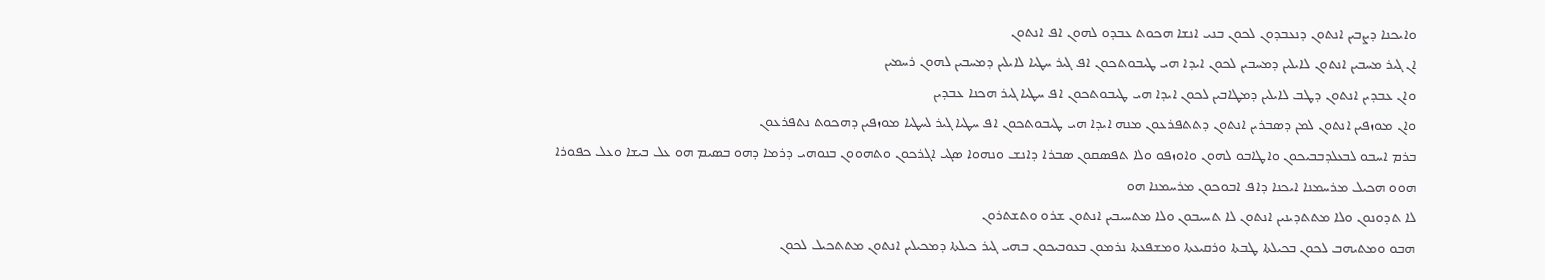ܘܐܝܟܢܐ ܕܨܒܝܢ ܐܢܬܘܢ ܕܢܥܒܕܘܢ ܠܟܘܢ ܒܢܝ ܐܢܫܐ ܗܟܘܬ ܥܒܕܘ ܠܗܘܢ ܐܦ ܐܢܬܘܢ
ܐܢ ܓܝܪ ܡܚܒܝܢ ܐܢܬܘܢ ܠܐܝܠܝܢ ܕܡܚܒܝܢ ܠܟܘܢ ܐܝܕܐ ܗܝ ܛܝܒܘܬܟܘܢ ܐܦ ܓܝܪ ܚܛܝܐ ܠܐܝܠܝܢ ܕܡܚܒܝܢ ܠܗܘܢ ܪܚܡܝܢ
ܘܐܢ ܥܒܕܝܢ ܐܢܬܘܢ ܕܛܒ ܠܐܝܠܝܢ ܕܡܛܐܒܝܢ ܠܟܘܢ ܐܝܕܐ ܗܝ ܛܝܒܘܬܟܘܢ ܐܦ ܚܛܝܐ ܓܝܪ ܗܟܢܐ ܥܒܕܝܢ
ܘܐܢ ܡܘܙܦܝܢ ܐܢܬܘܢ ܠܡܢ ܕܤܒܪܝܢ ܐܢܬܘܢ ܕܬܬܦܪܥܘܢ ܡܢܗ ܐܝܕܐ ܗܝ ܛܝܒܘܬܟܘܢ ܐܦ ܚܛܝܐ ܓܝܪ ܠܚܛܝܐ ܡܘܙܦܝܢ ܕܗܟܘܬ ܢܬܦܪܥܘܢ
ܒܪܡ ܐܚܒܘ ܠܒܥܠܕܒܒܝܟܘܢ ܘܐܛܐܒܘ ܠܗܘܢ ܘܐܘܙܦܘ ܘܠܐ ܬܦܤܩܘܢ ܤܒܪܐ ܕܐܢܫ ܘܢܗܘܐ ܤܓܝ ܐܓܪܟܘܢ ܘܬܗܘܘܢ ܒܢܘܗܝ ܕܪܡܐ ܕܗܘ ܒܤܝܡ ܗܘ ܥܠ ܒܝܫܐ ܘܥܠ ܟܦܘܪܐ
ܗܘܘ ܗܟܝܠ ܡܪܚܡܢܐ ܐܝܟܢܐ ܕܐܦ ܐܒܘܟܘܢ ܡܪܚܡܢܐ ܗܘ
ܠܐ ܬܕܘܢܘܢ ܘܠܐ ܡܬܬܕܝܢܝܢ ܐܢܬܘܢ ܠܐ ܬܚܝܒܘܢ ܘܠܐ ܡܬܚܝܒܝܢ ܐܢܬܘܢ ܫܪܘ ܘܬܫܬܪܘܢ
ܗܒܘ ܘܡܬܝܗܒ ܠܟܘܢ ܒܟܝܠܬܐ ܛܒܬܐ ܘܪܩܝܥܬܐ ܘܡܫܦܥܬܐ ܢܪܡܘܢ ܒܥܘܒܝܟܘܢ ܒܗܝ ܓܝܪ ܟܝܠܬܐ ܕܡܟܝܠܝܢ ܐܢܬܘܢ ܡܬܬܟܝܠ ܠܟܘܢ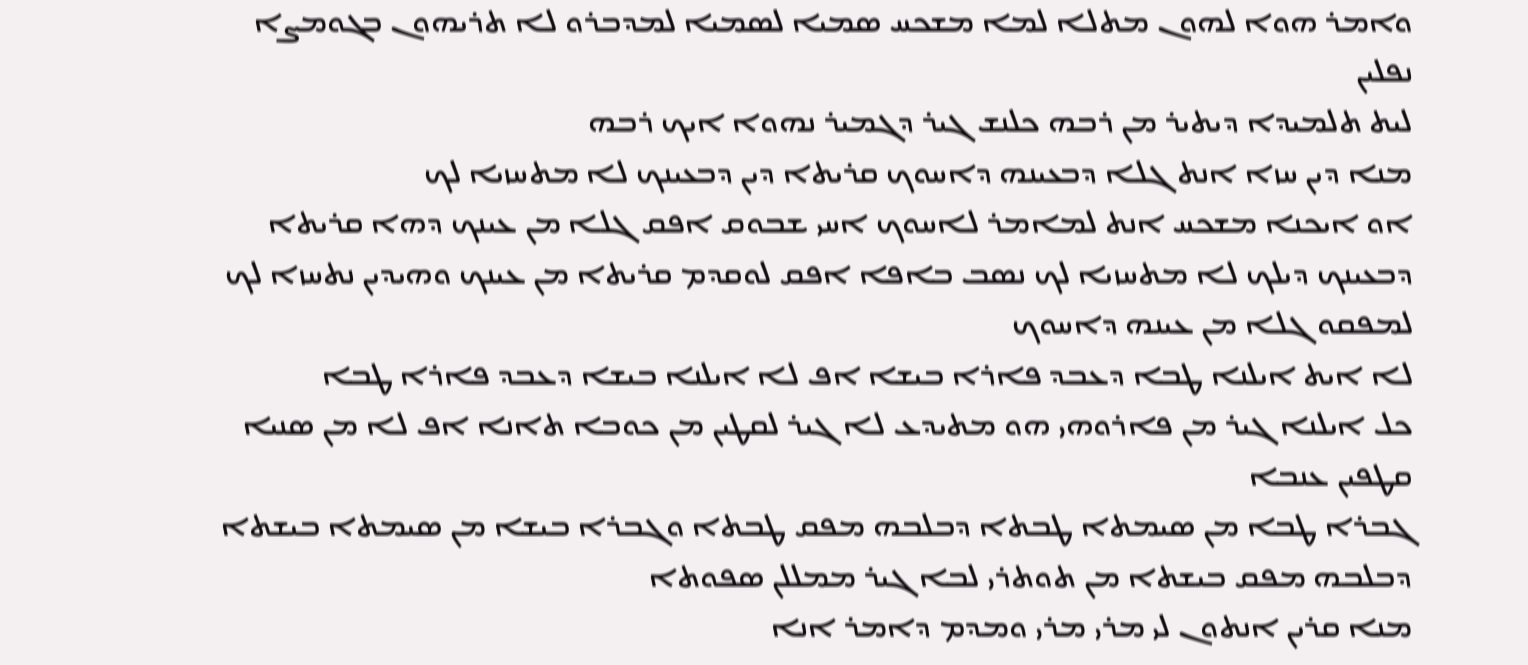ܘܐܡܪ ܗܘܐ ܠܗܘܢ ܡܬܠܐ ܠܡܐ ܡܫܟܚ ܤܡܝܐ ܠܤܡܝܐ ܠܡܕܒܪܘ ܠܐ ܬܪܝܗܘܢ ܒܓܘܡܨܐ ܢܦܠܝܢ
ܠܝܬ ܬܠܡܝܕܐ ܕܝܬܝܪ ܡܢ ܪܒܗ ܟܠܢܫ ܓܝܪ ܕܓܡܝܪ ܢܗܘܐ ܐܝܟ ܪܒܗ
ܡܢܐ ܕܝܢ ܚܙܐ ܐܢܬ ܓܠܐ ܕܒܥܝܢܗ ܕܐܚܘܟ ܩܪܝܬܐ ܕܝܢ ܕܒܥܝܢܟ ܠܐ ܡܬܚܙܝܐ ܠܟ
ܐܘ ܐܝܟܢܐ ܡܫܟܚ ܐܢܬ ܠܡܐܡܪ ܠܐܚܘܟ ܐܚܝ ܫܒܘܩ ܐܦܩ ܓܠܐ ܡܢ ܥܝܢܟ ܕܗܐ ܩܪܝܬܐ ܕܒܥܝܢܟ ܕܝܠܟ ܠܐ ܡܬܚܙܝܐ ܠܟ ܢܤܒ ܒܐܦܐ ܐܦܩ ܠܘܩܕܡ ܩܪܝܬܐ ܡܢ ܥܝܢܟ ܘܗܝܕܝܢ ܢܬܚܙܐ ܠܟ ܠܡܦܩܘ ܓܠܐ ܡܢ ܥܝܢܗ ܕܐܚܘܟ
ܠܐ ܐܝܬ ܐܝܠܢܐ ܛܒܐ ܕܥܒܕ ܦܐܪܐ ܒܝܫܐ ܐܦ ܠܐ ܐܝܠܢܐ ܒܝܫܐ ܕܥܒܕ ܦܐܪܐ ܛܒܐ
ܟܠ ܐܝܠܢܐ ܓܝܪ ܡܢ ܦܐܪܘܗܝ ܗܘ ܡܬܝܕܥ ܠܐ ܓܝܪ ܠܩܛܝܢ ܡܢ ܟܘܒܐ ܬܐܢܐ ܐܦ ܠܐ ܡܢ ܤܢܝܐ ܩܛܦܝܢ ܥܢܒܐ
ܓܒܪܐ ܛܒܐ ܡܢ ܤܝܡܬܐ ܛܒܬܐ ܕܒܠܒܗ ܡܦܩ ܛܒܬܐ ܘܓܒܪܐ ܒܝܫܐ ܡܢ ܤܝܡܬܐ ܒܝܫܬܐ ܕܒܠܒܗ ܡܦܩ ܒܝܫܬܐ ܡܢ ܬܘܬܪܝ ܠܒܐ ܓܝܪ ܡܡܠܠܢ ܤܦܘܬܐ
ܡܢܐ ܩܪܝܢ ܐܢܬܘܢ ܠܝ ܡܪܝ ܡܪܝ ܘܡܕܡ ܕܐܡܪ ܐܢܐ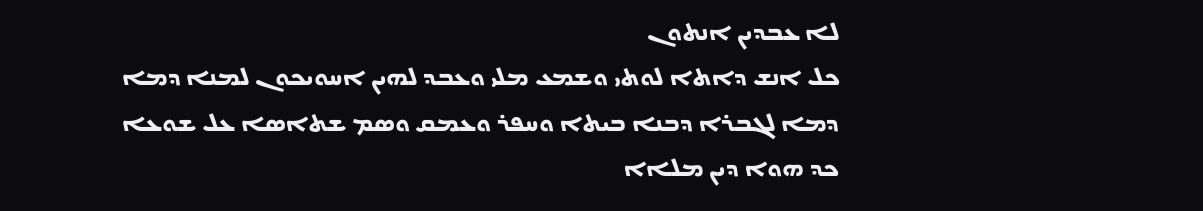ܠܐ ܥܒܕܝܢ ܐܢܬܘܢ
ܟܠ ܐܢܫ ܕܐܬܐ ܠܘܬܝ ܘܫܡܥ ܡܠܝ ܘܥܒܕ ܠܗܝܢ ܐܚܘܝܟܘܢ ܠܡܢܐ ܕܡܐ
ܕܡܐ ܠܓܒܪܐ ܕܒܢܐ ܒܝܬܐ ܘܚܦܪ ܘܥܡܩ ܘܤܡ ܫܬܐܤܐ ܥܠ ܫܘܥܐ ܟܕ ܗܘܐ ܕܝܢ ܡܠܐܐ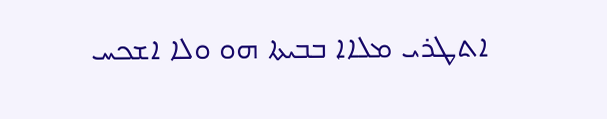ܐܬܛܪܝ ܡܠܐܐ ܒܒܝܬܐ ܗܘ ܘܠܐ ܐܫܟܚ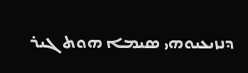ܕܢܙܝܥܝܘܗܝ ܤܝܡܐ ܗܘܬ ܓܝܪ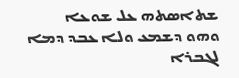ܫܬܐܤܬܗ ܥܠ ܫܘܥܐ
ܘܗܘ ܕܫܡܥ ܘܠܐ ܥܒܕ ܕܡܐ ܠܓܒܪܐ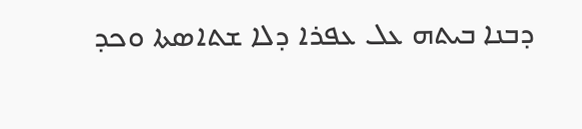ܕܒܢܐ ܒܝܬܗ ܥܠ ܥܦܪܐ ܕܠܐ ܫܬܐܤܬܐ ܘܟܕ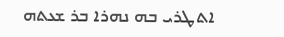ܐܬܛܪܝ ܒܗ ܢܗܪܐ ܒܪ ܫܥܬܗ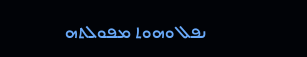ܢܦܠ ܘܗܘܬ ܡܦܘܠܬܗ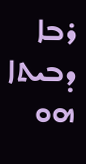ܪܒܐ ܕܒܝܬܐ ܗܘ